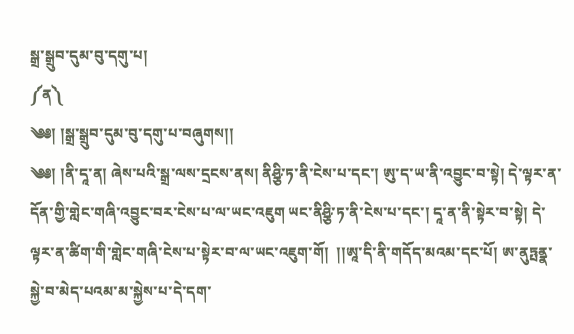སྒྲ་སྒྲུབ་དུམ་བུ་དགུ་པ།
༼ན༽
༄༅། །སྒྲ་སྒྲུབ་དུམ་བུ་དགུ་པ་བཞུགས།།
༄༅། །ནི་དཱ་ན། ཞེས་པའི་སྒྲ་ལས་དྲངས་ནས། ནིཤྩི་ཏ་ནི་ངེས་པ་དང་། ཨུ་ད་ཡ་ནི་འབྱུང་བ་སྟེ། དེ་ལྟར་ན་དོན་གྱི་གླེང་གཞི་འབྱུང་བར་ངེས་པ་ལ་ཡང་འཇུག ཡང་ནིཤྩི་ཏ་ནི་ངེས་པ་དང་། དཱ་ན་ནི་སྟེར་བ་སྟེ། དེ་ལྟར་ན་ཚིག་གི་གླེང་གཞི་ངེས་པ་སྟེར་བ་ལ་ཡང་འཇུག་གོ།  །།ཨཱ་དི་ནི་གདོད་མའམ་དང་པོ། ཨ་ནུཏྤནྣ་སྐྱེ་བ་མེད་པའམ་མ་སྐྱེས་པ་དེ་དག་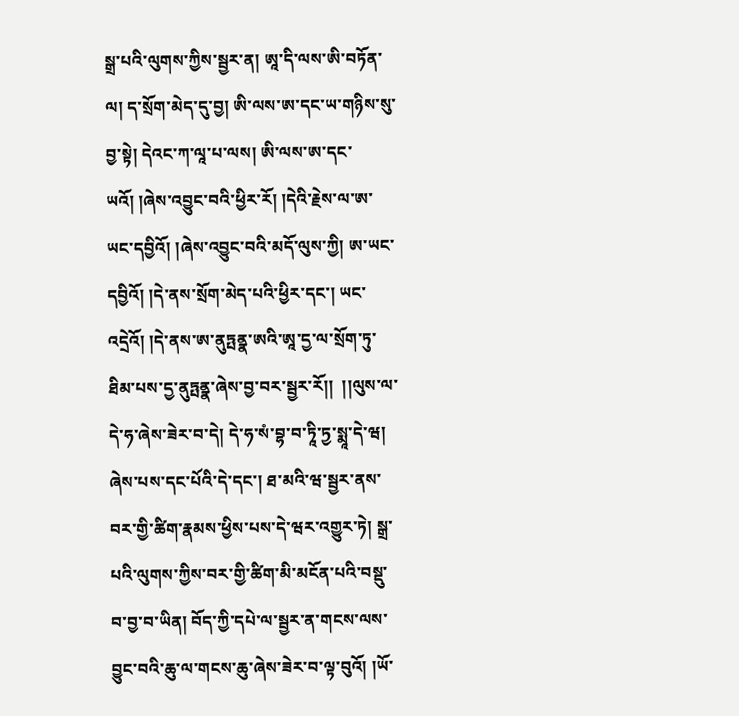སྒྲ་པའི་ལུགས་ཀྱིས་སྦྱར་ན། ཨཱ་དི་ལས་ཨི་བཏོན་ལ། ད་སྲོག་མེད་དུ་བྱ། ཨི་ལས་ཨ་དང་ཡ་གཉིས་སུ་བྱ་སྟེ། དེའང་ཀ་ལཱ་པ་ལས། ཨི་ལས་ཨ་དང་ཡའོ། །ཞེས་འབྱུང་བའི་ཕྱིར་རོ། །དེའི་རྗེས་ལ་ཨ་ཡང་དབྱིའོ། །ཞེས་འབྱུང་བའི་མདོ་ལུས་ཀྱི། ཨ་ཡང་དབྱིའོ། །དེ་ནས་སྲོག་མེད་པའི་ཕྱིར་དང་། ཡང་འདྲེའོ། །དེ་ནས་ཨ་ནུཏྤནྣ་ཨའི་ཨཱ་དྱ་ལ་སྲོག་ཏུ་ཐིམ་པས་དྱ་ནུཏྤནྣ་ཞེས་བྱ་བར་སྦྱར་རོ།།  །།ལུས་ལ་དེ་ཧ་ཞེས་ཟེར་བ་དེ། དེ་ཧ་སཾ་བྷ་བ་ཏཱི་ཏྱ་སྨཱ་དེ་ཝ། ཞེས་པས་དང་པོའི་དེ་དང་། ཐ་མའི་ཝ་སྦྱར་ནས་བར་གྱི་ཚིག་རྣམས་ཕྱིས་པས་དེ་ཝར་འགྱུར་ཏེ། སྒྲ་པའི་ལུགས་ཀྱིས་བར་གྱི་ཚིག་མི་མངོན་པའི་བསྡུ་བ་བྱ་བ་ཡིན། བོད་ཀྱི་དཔེ་ལ་སྦྱར་ན་གངས་ལས་བྱུང་བའི་ཆུ་ལ་གངས་ཆུ་ཞེས་ཟེར་བ་ལྟ་བུའོ། །ཡོ་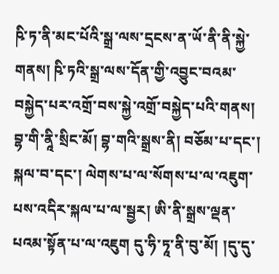ཥི་ཏ་ནི་མང་པོའི་སྒྲ་ལས་དྲངས་ན་ཡོ་ནི་ནི་སྐྱེ་གནས། ཥི་ཏའི་སྒྲ་ལས་དོན་གྱི་འབྱུང་བའམ་བསྐྱེད་པར་འགྲོ་བས་སྐྱེ་འགྲོ་བསྐྱེད་པའི་གནས། བྷ་གི་ནཱི་སྲིང་མོ། བྷ་གའི་སྒྲས་ནི། བཅོམ་པ་དང་། སྐལ་བ་དང་། ལེགས་པ་ལ་སོགས་པ་ལ་འཇུག་པས་འདིར་སྐལ་པ་ལ་སྦྱར། ཨི་ནི་སྒྲས་ལྡན་པའམ་སྟོན་པ་ལ་འཇུག དུ་ཧི་ཏཱ་ནི་བུ་མོ། །དུ་དུ་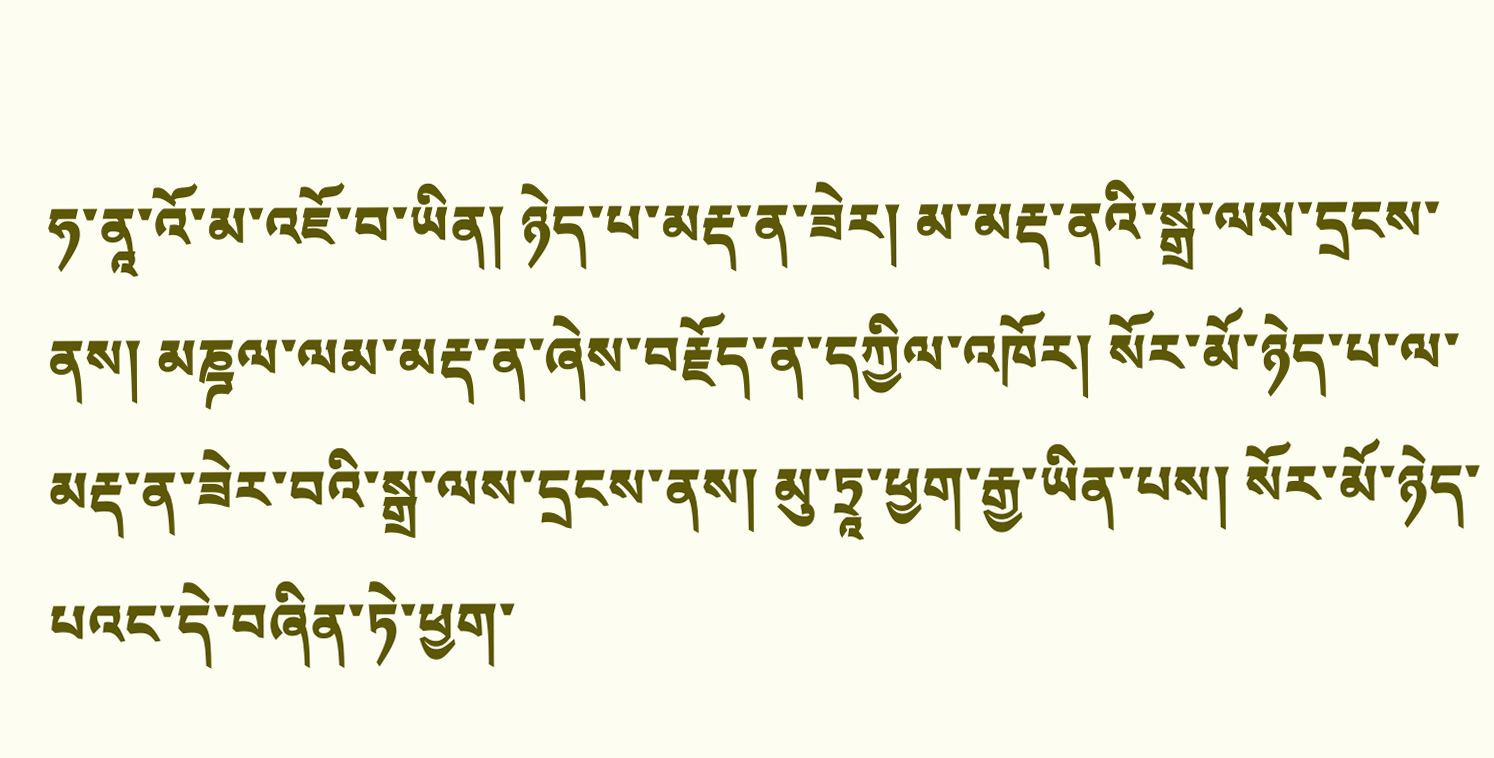ཧ་ནཱ་འོ་མ་འཇོ་བ་ཡིན། ཉེད་པ་མརྡ་ན་ཟེར། མ་མརྡ་ནའི་སྒྲ་ལས་དྲངས་ནས། མཎྜལ་ལམ་མརྡ་ན་ཞེས་བརྗོད་ན་དཀྱིལ་འཁོར། སོར་མོ་ཉེད་པ་ལ་མརྡ་ན་ཟེར་བའི་སྒྲ་ལས་དྲངས་ནས། མུ་ཏྲཱ་ཕྱག་རྒྱ་ཡིན་པས། སོར་མོ་ཉེད་པའང་དེ་བཞིན་ཏེ་ཕྱག་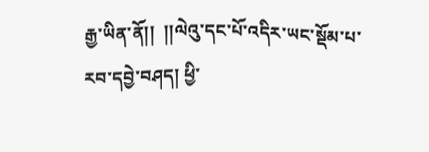རྒྱ་ཡིན་ནོ།།  །།ལེའུ་དང་པོ་འདིར་ཡང་སྡོམ་པ་རབ་དབྱེ་བཤད། ཕྱི་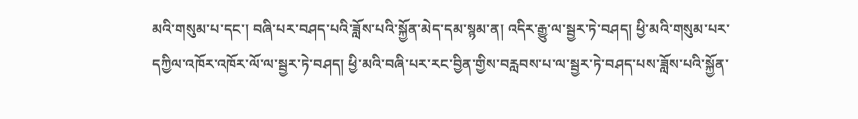མའི་གསུམ་པ་དང་། བཞི་པར་བཤད་པའི་ཟློས་པའི་སྐྱོན་མེད་དམ་སྙམ་ན། འདིར་རྒྱུ་ལ་སྦྱར་ཏེ་བཤད། ཕྱི་མའི་གསུམ་པར་དཀྱིལ་འཁོར་འཁོར་ལོ་ལ་སྦྱར་ཏེ་བཤད། ཕྱི་མའི་བཞི་པར་རང་བྱིན་གྱིས་བརླབས་པ་ལ་སྦྱར་ཏེ་བཤད་པས་ཟློས་པའི་སྐྱོན་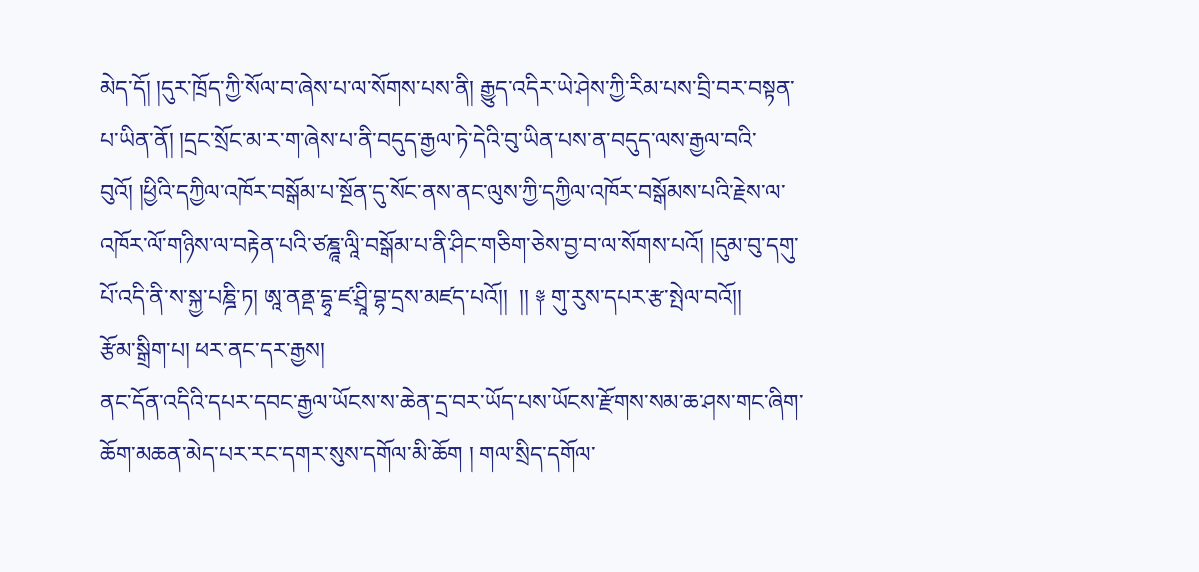མེད་དོ། །དུར་ཁྲོད་ཀྱི་སོལ་བ་ཞེས་པ་ལ་སོགས་པས་ནི། རྒྱུད་འདིར་ཡེ་ཤེས་ཀྱི་རིམ་པས་བྲི་བར་བསྟན་པ་ཡིན་ནོ། །དྲང་སྲོང་མ་ར་ག་ཞེས་པ་ནི་བདུད་རྒྱལ་ཏེ་དེའི་བུ་ཡིན་པས་ན་བདུད་ལས་རྒྱལ་བའི་བུའོ། །ཕྱིའི་དཀྱིལ་འཁོར་བསྒོམ་པ་སྔོན་དུ་སོང་ནས་ནང་ལུས་ཀྱི་དཀྱིལ་འཁོར་བསྒོམས་པའི་རྗེས་ལ་འཁོར་ལོ་གཉིས་ལ་བརྟེན་པའི་ཙཎྜཱ་ལཱི་བསྒོམ་པ་ནི་ཤིང་གཅིག་ཅེས་བྱ་བ་ལ་སོགས་པའོ། །དུམ་བུ་དགུ་པོ་འདི་ནི་ས་སྐྱ་པཎྜི་ཏ། ཨཱ་ནནྡ་དྷྭ་ཛ་ཤྲཱི་བྷ་དྲས་མཛད་པའོ།།  །། ༈ གུ་རུས་དཔར་རྩ་སྤེལ་བའོ།།
རྩོམ་སྒྲིག་པ། ཕར་ནང་དར་རྒྱས།
ནང་དོན་འདིའི་དཔར་དབང་རྒྱལ་ཡོངས་ས་ཆེན་དྲ་བར་ཡོད་པས་ཡོངས་རྫོགས་སམ་ཆ་ཤས་གང་ཞིག་ཆོག་མཆན་མེད་པར་རང་དགར་སུས་དགོལ་མི་ཆོག ། གལ་སྲིད་དགོལ་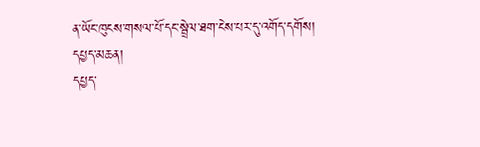ན་ཡོང་ཁུངས་གསལ་པོ་དང་སྦྲེལ་ཐག་ངེས་པར་དུ་འགོད་དགོས།
དཔྱད་མཆན།
དཔྱད་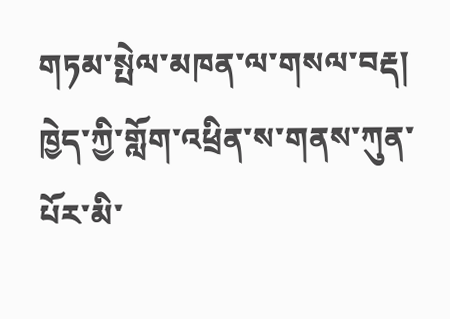གཏམ་སྤེལ་མཁན་ལ་གསལ་བརྡ།
ཁྱེད་ཀྱི་གློག་འཕྲིན་ས་གནས་ཀུན་པོར་མི་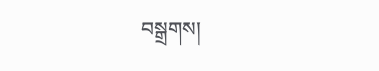བསྒྲགས།